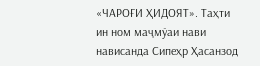«ЧАРОҒИ ҲИДОЯТ». Таҳти ин ном маҷмӯаи нави нависанда Сипеҳр Ҳасанзод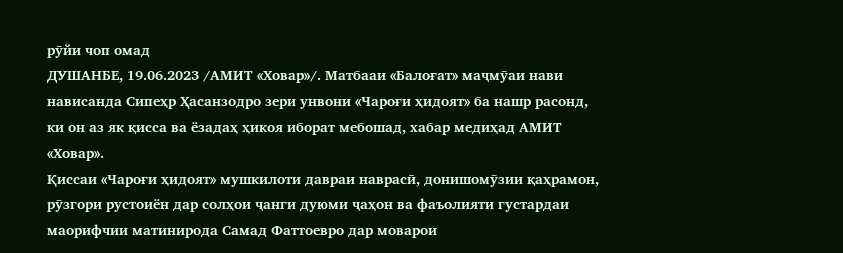рӯйи чоп омад
ДУШАНБЕ, 19.06.2023 /АМИТ «Ховар»/. Матбааи «Балоғат» маҷмӯаи нави нависанда Сипеҳр Ҳасанзодро зери унвони «Чароғи ҳидоят» ба нашр расонд, ки он аз як қисса ва ёзадаҳ ҳикоя иборат мебошад, хабар медиҳад АМИТ «Ховар».
Қиссаи «Чароғи ҳидоят» мушкилоти давраи наврасӣ, донишомӯзии қаҳрамон, рӯзгори рустоиён дар солҳои ҷанги дуюми ҷаҳон ва фаъолияти густардаи маорифчии матинирода Самад Фаттоевро дар моварои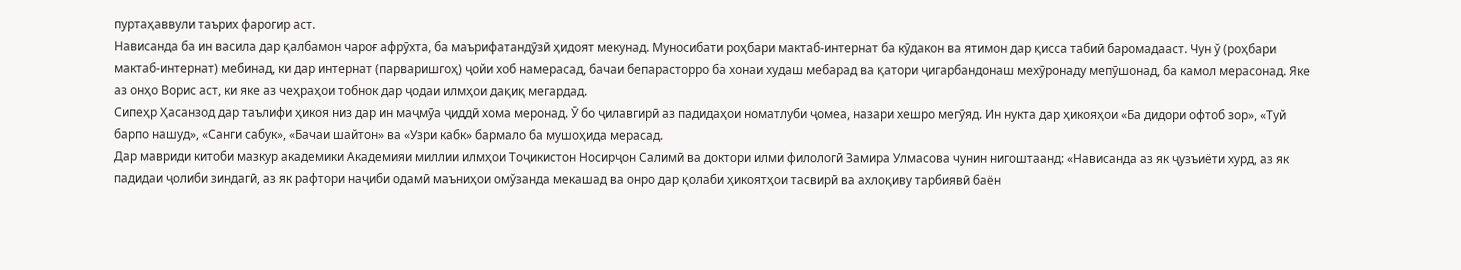пуртаҳаввули таърих фарогир аст.
Нависанда ба ин васила дар қалбамон чароғ афрӯхта, ба маърифатандӯзӣ ҳидоят мекунад. Муносибати роҳбари мактаб-интернат ба кӯдакон ва ятимон дар қисса табиӣ баромадааст. Чун ў (роҳбари мактаб-интернат) мебинад, ки дар интернат (парваришгоҳ) ҷойи хоб намерасад, бачаи бепарасторро ба хонаи худаш мебарад ва қатори ҷигарбандонаш мехӯронаду мепӯшонад, ба камол мерасонад. Яке аз онҳо Ворис аст, ки яке аз чеҳраҳои тобнок дар ҷодаи илмҳои дақиқ мегардад.
Сипеҳр Ҳасанзод дар таълифи ҳикоя низ дар ин маҷмӯа ҷиддӣ хома меронад. Ӯ бо ҷилавгирӣ аз падидаҳои номатлуби ҷомеа, назари хешро мегӯяд. Ин нукта дар ҳикояҳои «Ба дидори офтоб зор», «Туй барпо нашуд», «Санги сабук», «Бачаи шайтон» ва «Узри кабк» бармало ба мушоҳида мерасад.
Дар мавриди китоби мазкур академики Академияи миллии илмҳои Тоҷикистон Носирҷон Салимӣ ва доктори илми филологӣ Замира Улмасова чунин нигоштаанд: «Нависанда аз як ҷузъиёти хурд, аз як падидаи ҷолиби зиндагӣ, аз як рафтори наҷиби одамӣ маъниҳои омўзанда мекашад ва онро дар қолаби ҳикоятҳои тасвирӣ ва ахлоқиву тарбиявӣ баён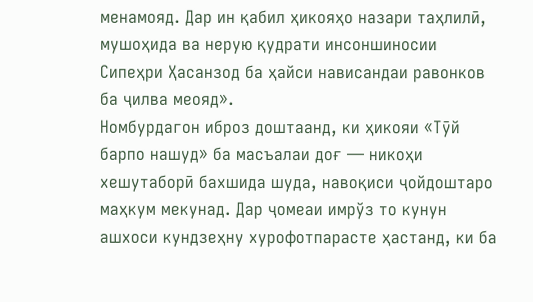менамояд. Дар ин қабил ҳикояҳо назари таҳлилӣ, мушоҳида ва нерую қудрати инсоншиносии Сипеҳри Ҳасанзод ба ҳайси нависандаи равонков ба ҷилва меояд».
Номбурдагон иброз доштаанд, ки ҳикояи «Тӯй барпо нашуд» ба масъалаи доғ — никоҳи хешутаборӣ бахшида шуда, навоқиси ҷойдоштаро маҳкум мекунад. Дар ҷомеаи имрўз то кунун ашхоси кундзеҳну хурофотпарасте ҳастанд, ки ба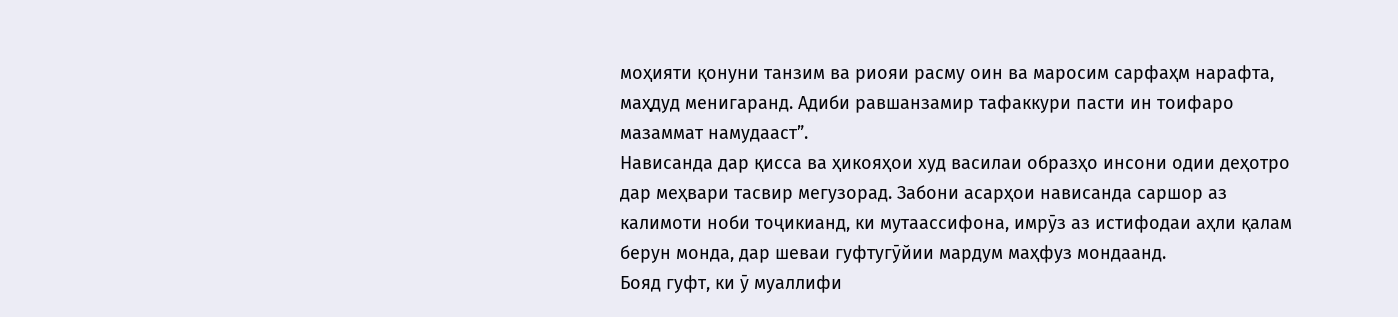моҳияти қонуни танзим ва риояи расму оин ва маросим сарфаҳм нарафта, маҳдуд менигаранд. Адиби равшанзамир тафаккури пасти ин тоифаро мазаммат намудааст”.
Нависанда дар қисса ва ҳикояҳои худ василаи образҳо инсони одии деҳотро дар меҳвари тасвир мегузорад. Забони асарҳои нависанда саршор аз калимоти ноби тоҷикианд, ки мутаассифона, имрӯз аз истифодаи аҳли қалам берун монда, дар шеваи гуфтугӯйии мардум маҳфуз мондаанд.
Бояд гуфт, ки ӯ муаллифи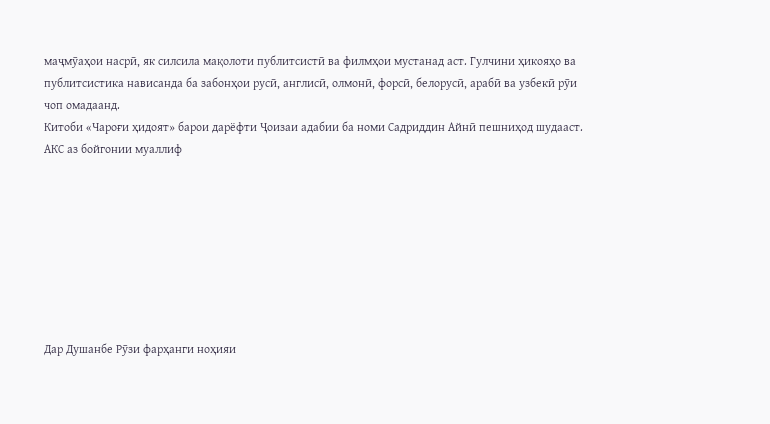маҷмӯаҳои насрӣ, як силсила мақолоти публитсистӣ ва филмҳои мустанад аст. Гулчини ҳикояҳо ва публитсистика нависанда ба забонҳои русӣ, англисӣ, олмонӣ, форсӣ, белорусӣ, арабӣ ва узбекӣ рӯи чоп омадаанд.
Китоби «Чароғи ҳидоят» барои дарёфти Ҷоизаи адабии ба номи Садриддин Айнӣ пешниҳод шудааст.
АКС аз бойгонии муаллиф








Дар Душанбе Рӯзи фарҳанги ноҳияи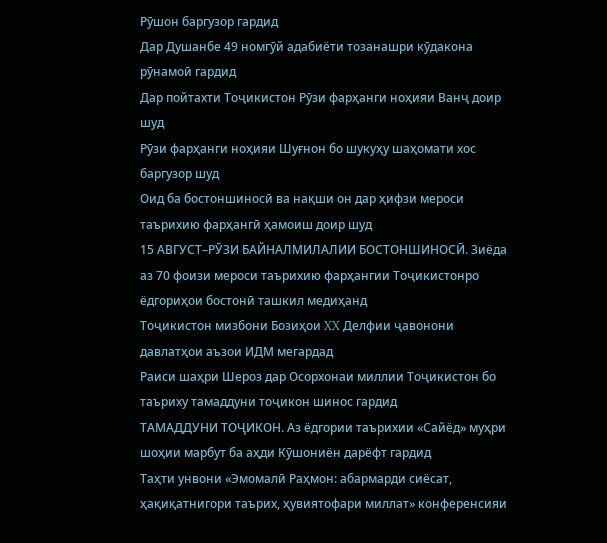Рӯшон баргузор гардид
Дар Душанбе 49 номгӯй адабиёти тозанашри кӯдакона рӯнамоӣ гардид
Дар пойтахти Тоҷикистон Рӯзи фарҳанги ноҳияи Ванҷ доир шуд
Рӯзи фарҳанги ноҳияи Шуғнон бо шукуҳу шаҳомати хос баргузор шуд
Оид ба бостоншиносӣ ва нақши он дар ҳифзи мероси таърихию фарҳангӣ ҳамоиш доир шуд
15 АВГУСТ–РӮЗИ БАЙНАЛМИЛАЛИИ БОСТОНШИНОСӢ. Зиёда аз 70 фоизи мероси таърихию фарҳангии Тоҷикистонро ёдгориҳои бостонӣ ташкил медиҳанд
Тоҷикистон мизбони Бозиҳои XX Делфии ҷавонони давлатҳои аъзои ИДМ мегардад
Раиси шаҳри Шероз дар Осорхонаи миллии Тоҷикистон бо таъриху тамаддуни тоҷикон шинос гардид
ТАМАДДУНИ ТОҶИКОН. Аз ёдгории таърихии «Сайёд» муҳри шоҳии марбут ба аҳди Кӯшониён дарёфт гардид
Таҳти унвони «Эмомалӣ Раҳмон: абармарди сиёсат, ҳақиқатнигори таърих, ҳувиятофари миллат» конференсияи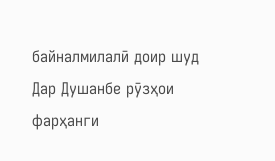байналмилалӣ доир шуд
Дар Душанбе рӯзҳои фарҳанги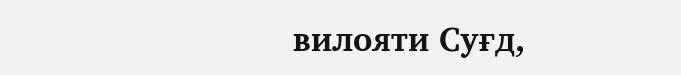вилояти Суғд,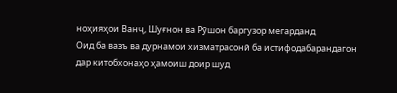ноҳияҳои Ванҷ, Шуғнон ва Рӯшон баргузор мегарданд
Оид ба вазъ ва дурнамои хизматрасонӣ ба истифодабарандагон дар китобхонаҳо ҳамоиш доир шуд